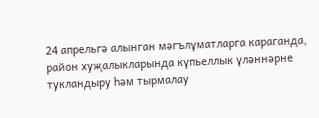24 апрельгә алынган мәгълүматларга караганда, район хуҗалыкларында күпьеллык үләннәрне тукландыру һәм тырмалау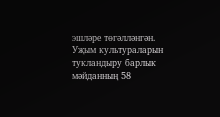эшләре төгәлләнгән.
Уҗым культураларын тукландыру барлык мәйданның 58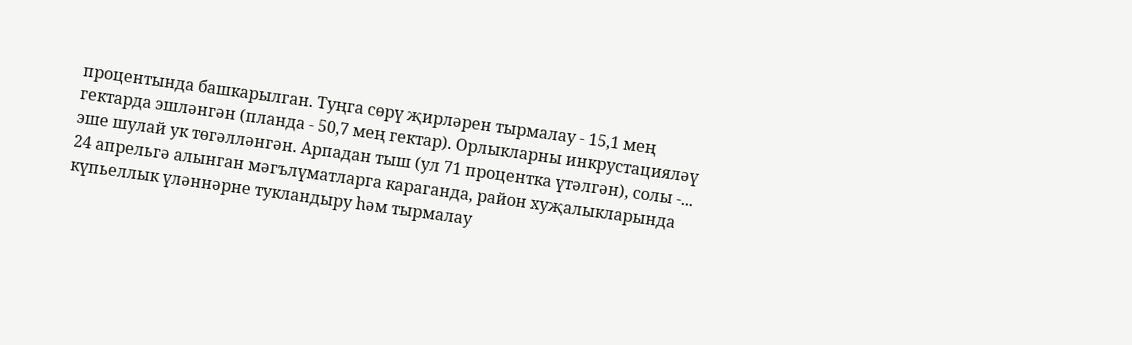процентында башкарылган. Туңга сөрү җирләрен тырмалау - 15,1 мең гектарда эшләнгән (планда - 50,7 мең гектар). Орлыкларны инкрустацияләү эше шулай ук төгәлләнгән. Арпадан тыш (ул 71 процентка үтәлгән), солы -...
24 апрельгә алынган мәгълүматларга караганда, район хуҗалыкларында күпьеллык үләннәрне тукландыру һәм тырмалау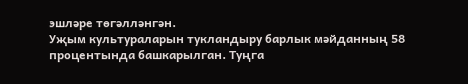эшләре төгәлләнгән.
Уҗым культураларын тукландыру барлык мәйданның 58 процентында башкарылган. Туңга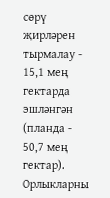сөрү җирләрен тырмалау - 15,1 мең гектарда эшләнгән (планда - 50,7 мең гектар). Орлыкларны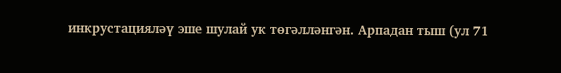инкрустацияләү эше шулай ук төгәлләнгән. Арпадан тыш (ул 71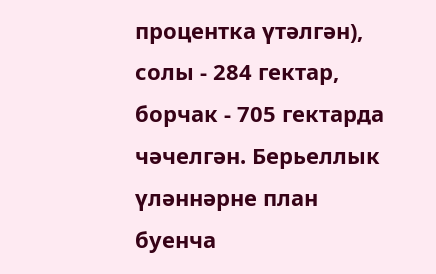процентка үтәлгән), солы - 284 гектар, борчак - 705 гектарда чәчелгән. Берьеллык үләннәрне план буенча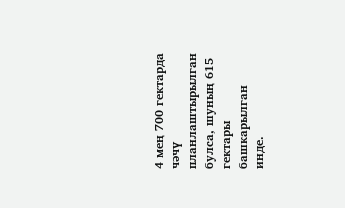4 мең 700 гектарда чәчү планлаштырылган булса, шуның 615 гектары башкарылган инде.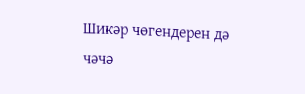Шикәр чөгендерен дә чәчә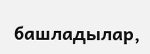башладылар,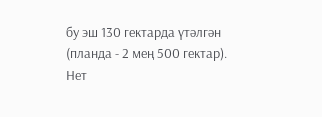бу эш 130 гектарда үтәлгән (планда - 2 мең 500 гектар).
Нет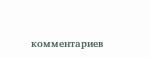комментариев